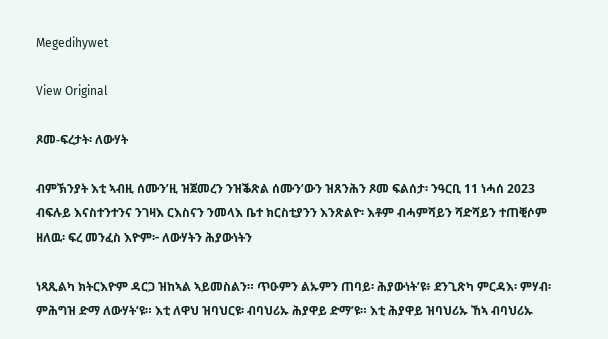Megedihywet

View Original

ጾመ-ፍረታት፡ ለውሃት

ብምኽንያት እቲ ኣብዚ ሰሙን’ዚ ዝጀመረን ንዝቕጽል ሰሙን’ውን ዝጸንሕን ጾመ ፍልሰታ፡ ንዓርቢ 11 ነሓሰ 2023 ብፍሉይ እናስተንተንና ንገዛእ ርእስናን ንመላእ ቤተ ክርስቲያንን እንጽልዮ፡ እቶም ብሓምሻይን ሻድሻይን ተጠቒሶም ዘለዉ፡ ፍረ መንፈስ እዮም፦ ለውሃትን ሕያውነትን

ነጻጺልካ ክትርእዮም ዳርጋ ዝከኣል ኣይመስልን። ጥዑምን ልኡምን ጠባይ፡ ሕያውነት’ዩ፥ ደንጊጽካ ምርዳእ፡ ምሃብ፡ ምሕግዝ ድማ ለውሃት’ዩ። እቲ ለዋህ ዝባህርዩ፡ ብባህሪኡ ሕያዋይ ድማ’ዩ። እቲ ሕያዋይ ዝባህሪኡ ኸኣ ብባህሪኡ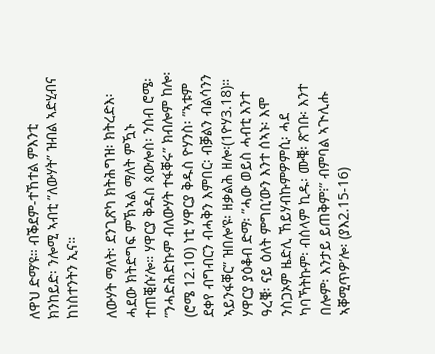ለዋህ ድማ’ዩ። ብቕደም-ተኸተል ምእንቲ ክንከይድ፡ ንሎሚ ኣብቲ ”ለውሃት” ዝብል ኣድሂብና ከነስተንትን ኢና።

ለውሃት ማለት፡ ደንጊጽካ ክትሕግዝ፡ ክትረድእ፡ ሓደው ክትድግፍ ምኽኣል ማለት ምዃኑ ተጠቒሱ’ሎ። ሃዋርያ ቅዱስ ጳውሎስ፡ ንሰብ ሮሜ፡ ”ንሓድሕድኩም ብለውሃት ተፋቐሩ” ክብሎም ከሎ፡ (ሮሜ 12.10) ነቲ ሃዋርያ ቅዱስ ዮሃንስ፡ ”ኣቱም ደቀየ ብግብርን ብሓቅን እምበር፡ ብቓልን ብልሳንን ኣይንፋቐር” ዝበሎ’ዩ፡ ዘቃልሕ ዘሎ፡(1ዮሃ3.18)። ሃዋርያ ያዕቆብ ድማ፡ ”ሓው ወይስ ሓብቲ እንተ ዓረቑ፡ ናይ ዕለት ምግቢ’ውን እንተ ሰኣኑ፡ እሞ ንስጋኦም ዜድሊ ኸይሃብኩምዎምሲ፡ ሓደ ካባኻትኩም፡ ብሰላም ኪዱ፡ ሙቑ፡ ጽገቡ፡ እንተ በሎም፡ እንታይ ይጠቅም፧” ብምባል ኣጒሊሑ ኣቐሚጥዎ’ሎ፡ (ያእ2.15-16)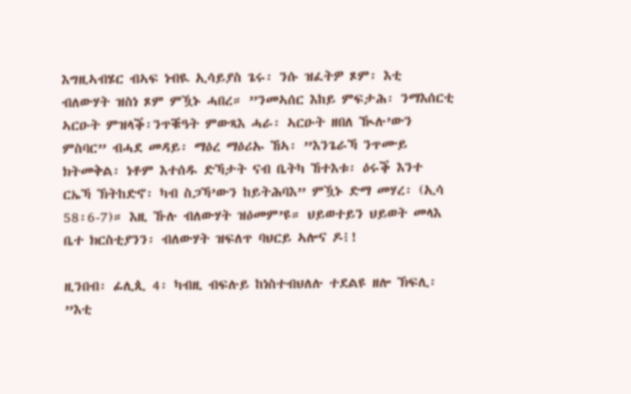እግዚኣብሄር ብኣፍ ነብዪ ኢሳይያስ ጌሩ፡ ንሱ ዝፈትዎ ጾም፡ እቲ ብለውሃት ዝስነ ጾም ምዃኑ ሓበረ። ”ንመኣሰር እከይ ምፍታሕ፡ ንማእሰርቲ ኣርዑት ምዝላቕ፡ንጥቑዓት ምውጻእ ሓራ፡ ኣርዑት ዘበለ ዂሉ’ውን ምስባር” ብሓደ መዳይ፡ ማዕረ ማዕሪኡ ኸኣ፡ ”እንጌራኻ ንጥሙይ ክትመቅል፡ ነቶም እተሰዱ ድኻታት ናብ ቤትካ ኸተእቱ፡ ዕሩቕ እንተ ርኤኻ ኽትከድኖ፡ ካብ ስጋኻ’ውን ከይትሕባእ” ምዃኑ ድማ መሃረ፡ (ኢሳ 58፡6-7)። እዚ ኹሉ ብለውሃት ዝዕመም’ዩ። ህይወተይን ህይወት መላእ ቤተ ክርስቲያንን፡ ብለውሃት ዝፍለጥ ባህርይ ኣሎና ዶ፧!

ዚንበብ፡ ፊሊጲ 4፡ ካብዚ ብፍሉይ ከነስተብህለሉ ተደልዩ ዘሎ ኽፍሊ፡ ”እቲ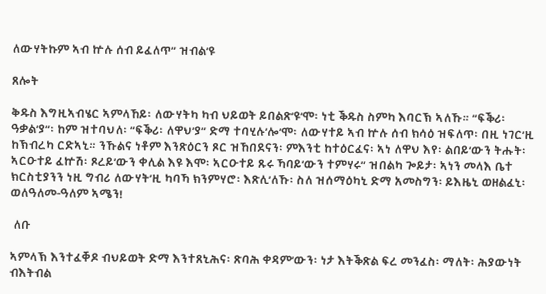ለውሃትኩም ኣብ ኵሉ ሰብ ይፈለጥ” ዝብል’ዩ

ጸሎት

ቅዱስ እግዚኣብሄር ኣምላኸይ፡ ለውሃትካ ካብ ህይወት ይበልጽ’ዩ’ሞ፡ ነቲ ቕዱስ ስምካ እባርኽ ኣለኹ። ”ፍቕሪ፡ ዓቃል’ያ”፡ ከም ዝተባህለ፡ ”ፍቕሪ፡ ለዋህ’ያ” ድማ ተባሂሉ’ሎ’ሞ፡ ለውሃተይ ኣብ ኵሉ ሰብ ክሳዕ ዝፍለጥ፡ በዚ ነገር’ዚ ከኽብረካ ርድኣኒ። ንኹልና ነቶም እንጽዕርን ጾር ዝኸበደናን፡ ምእንቲ ከተዕርፈና፡ ኣነ ለዋህ እየ፡ ልበይ’ውን ትሑት፡ ኣርዑተይ ፈኵሽ፡ ጾረይ’ውን ቀሊል እዩ እሞ፡ ኣርዑተይ ጹሩ ኻባይ’ውን ተምሃሩ” ዝበልካ ጐይታ፡ ኣነን መላእ ቤተ ክርስቲያንን ነዚ ግብሪ ለውሃት’ዚ ካባኻ ክንምሃሮ፡ እጽሊ’ለኹ፡ ስለ ዝሰማዕካኒ ድማ አመስግን፡ ይእዜኒ ወዘልፈኒ፡ ወለዓለመ-ዓለም ኣሜን!

 ለቡ

ኣምላኽ እንተፈቐዶ ብህይወት ድማ እንተጸኒሕና፡ ጽባሕ ቀዳም’ውን፡ ነታ እትቕጽል ፍረ መንፈስ፡ ማለት፡ ሕያውነት ብእትብል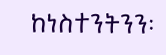ከነስተንትንን፡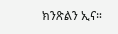ክንጽልን ኢና።